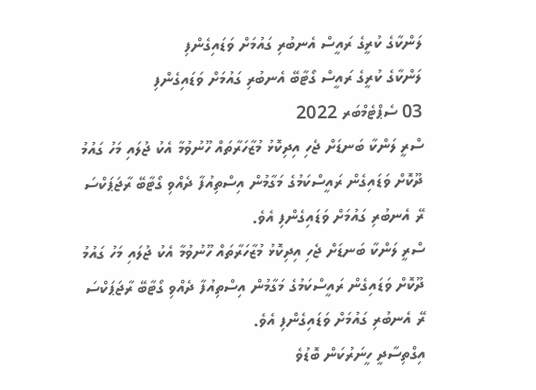ލަންކާގެ ކުރީގެ ރައީސް އެނބުރި ގައުމަށް ވަޑައިގެންފި
ލަންކާގެ ކުރީގެ ރައީސް ގޯޓާބޭ އެނބުރި ގައުމަށް ވަޑައިގެންފި
03 ސެޕްޓެމްބަރ 2022
ސްރީ ލަންކާ ބަނޑަށް ޖެހި އިދިކޮޅު މުޒާހަރާތައް ހޫނުވުމާ އެކު ޖުލައި މަހު ގައުމު ދޫކޮށް ވަޑައިގެން ރައީސްކަމުގެ މަގާމުން އިސްތިއުފާ ދެއްވި ގޯޓާބޭ ރާޖަޕަކްސަ ރޭ އެނބުރި ގައުމަށް ވަޑައިގެންފި އެވެ.
ސްރީ ލަންކާ ބަނޑަށް ޖެހި އިދިކޮޅު މުޒާހަރާތައް ހޫނުވުމާ އެކު ޖުލައި މަހު ގައުމު ދޫކޮށް ވަޑައިގެން ރައީސްކަމުގެ މަގާމުން އިސްތިއުފާ ދެއްވި ގޯޓާބޭ ރާޖަޕަކްސަ ރޭ އެނބުރި ގައުމަށް ވަޑައިގެންފި އެވެ.
އިގްތިސާދީ ހީނަރުކަން ބޮޑުވެ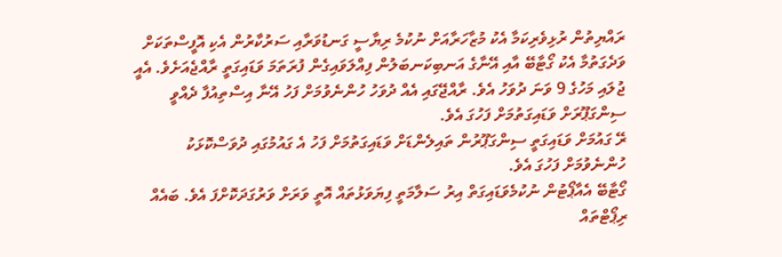ރައްޔިތުން ރުޅިވެރިކަމާ އެކު މުޒާހަރާއަށް ނުކުމެ ރިޔާސީ ގަނޑުވަރާއި ސަރުކާރުން އެކި އޮފީސްތަކަށް ވަދެގަތުމާ އެކު ގޯޓާބޭ އާއި އޭނާގެ އަނބިކަނބަލުން ފިއްލަވައިގެން ފުރަތަމަ ވަޑައިގަތީ ރާއްޖެއަށެވެ. އެއީ ޖުލައި މަހުގެ 9 ވަނަ ދުވަހު އެވެ. ރާއްޖޭގައި އެއް ދުވަހު ހުންނެވުމަށް ފަހު އޭނާ އިސްތިއުފާ ދެއްވީ ސިންގަޕޫރަށް ވަޑައިގަތުމަށް ފަހުގަ އެވެ.
ރޭ ގައުމަށް ވަޑައިގަތީ ސިންގަޕޫރުން ތައިލެންޑަށް ވަޑައިގަތުމަށް ފަހު އެ ގައުމުގައި ދުވަސްކޮޅަކު ހުންނެވުމަށް ފަހުގަ އެވެ.
ގޯޓާބޭ އެއާޕޯޓުން ނުކުމެވަޑައިގަތް އިރު ސަލާމަތީ ފިޔަވަޅުތައް އޮތީ ވަރަށް ވަރުގަދަކޮށްފަ އެވެ. ބައެއް ރިޕޯޓްތައް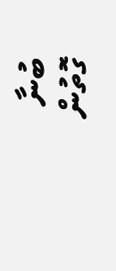ބުނާ ގޮތުން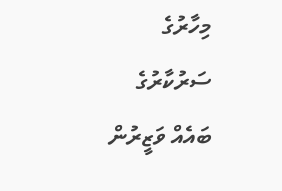މިހާރުގެ ސަރުކާރުގެ ބައެއް ވަޒީރުން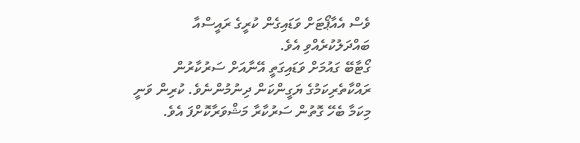ވެސް އެއާޕޯޓަށް ވަޑައިގެން ކުރީގެ ރައީސްއާ ބައްދަލުކުރެއްވި އެވެ.
ގޯޓާބޭ ގައުމަށް ވަޑައިގަތީ އޭނާއަށް ސަރުކާރުން ރައްކާތެރިކަމުގެ ޔަގީންކަން ދިނުމުންނެވެ. ކުރިން ވަނީ މިކަމާ ބެހޭ ގޮތުން ސަރުކާރާ މަޝްވަރާކޮށްފަ އެވެ.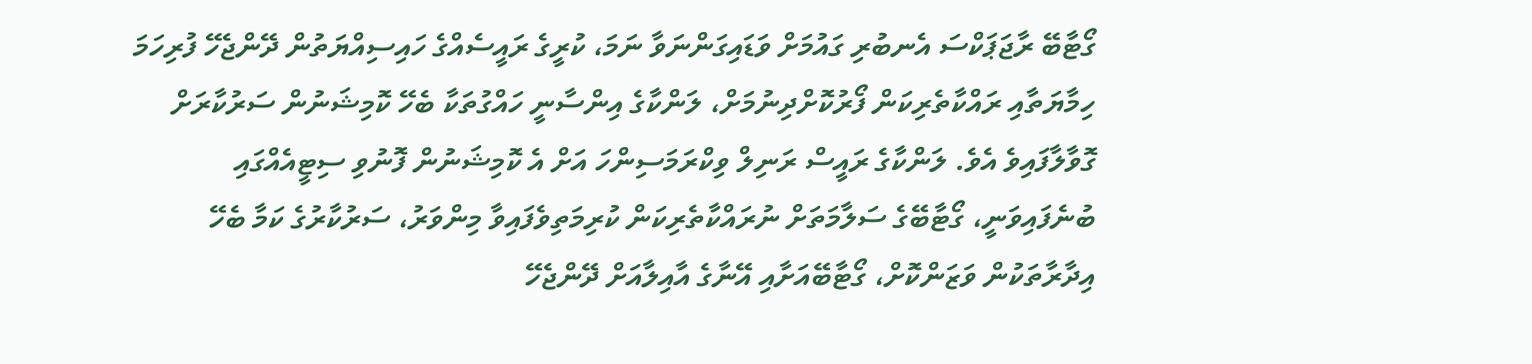ގޯޓާބޭ ރާޖަޕަކްސަ އެނބުރި ގައުމަށް ވަޑައިގަންނަވާ ނަމަ، ކުރީގެ ރައީސެއްގެ ހައިސިއްޔަތުން ދޭންޖެހޭ ފުރިހަމަ ހިމާޔަތާއި ރައްކާތެރިކަން ފޯރުކޮށްދިނުމަށް، ލަންކާގެ އިންސާނީ ހައްގުތަކާ ބެހޭ ކޮމިޝަނުން ސަރުކާރަށް ގޮވާލާފައިވެ އެވެ. ލަންކާގެ ރައީސް ރަނިލް ވިކްރަމަސިންހަ އަށް އެ ކޮމިޝަނުން ފޮނުވި ސިޓީއެއްގައި ބުނެފައިވަނީ، ގޯޓާބޭގެ ސަލާމަތަށް ނުރައްކާތެރިކަން ކުރިމަތިވެފައިވާ މިންވަރު، ސަރުކާރުގެ ކަމާ ބެހޭ އިދާރާތަކުން ވަޒަންކޮށް، ގޯޓާބޭއަށާއި އޭނާގެ އާއިލާއަށް ދޭންޖެހޭ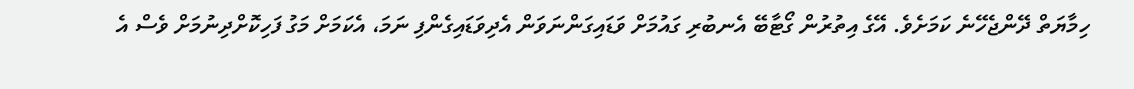ހިމާޔަތް ދޭންޖެހޭނެ ކަމަށެވެ. އޭގެ އިތުރުން ގޯޓާބޭ އެނބުރި ގައުމަށް ވަޑައިގަންނަވަން އެދިވަޑައިގެންފި ނަމަ، އެކަމަށް މަގު ފަހިކޮށްދިނުމަށް ވެސް އެ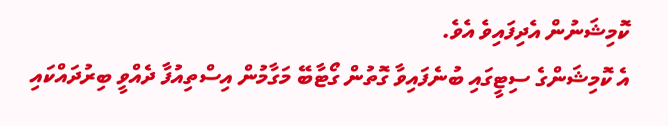ކޮމިޝަނުން އެދިފައިވެ އެވެ.
އެ ކޮމިޝަންގެ ސިޓީގައި ބުނެފައިވާ ގޮތުން ގޯޓާބޭ މަގާމުން އިސްތިއުފާ ދެއްވީ ބިރުދައްކައި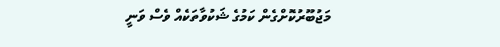މަޖުބޫރުކޮށްގެން ކަމުގެ ޝަކުވާތަކެއް ވެސް ވަނީ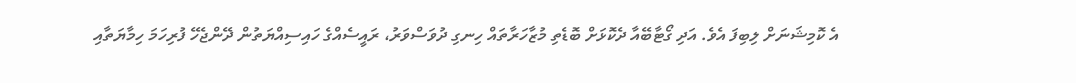އެ ކޮމިޝަނަށް ލިބިފަ އެވެ. އަދި ގޯޓާބޭއާ ދެކޮޅަށް ބޮޑެތި މުޒާހަރާތައް ހިނގި ދުވަސްވަރު، ރައީސެއްގެ ހައިސިއްޔަތުން ދޭންޖެހޭ ފުރިހަމަ ހިމާޔަތާއި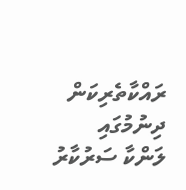ރައްކާތެރިކަން ދިނުމުގައި ލަންކާ ސަރުކާރު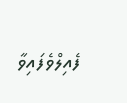ފެއިލްވެފައިވާ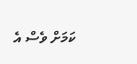ކަމަށް ވެސް އެ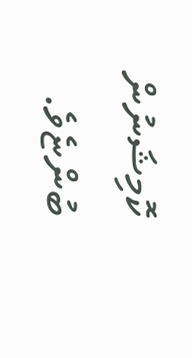ކޮމިޝަނުން ބުންޏެވެ.